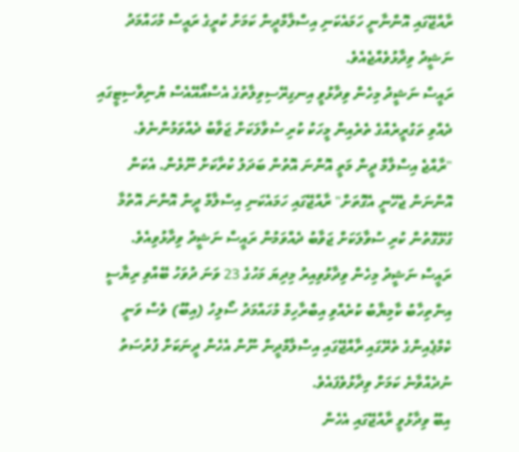ރާއްޖޭގައި އޮންނާނީ ހަމައެކަނި އިސްލާމްދީން ކަމަށް ކުރީގެ ރައީސް މުހައްމަދު ނަޝީދު ވިދާޅުވެއްޖެއެވެ.
ރައީސް ނަޝީދު މިހެން ވިދާޅުވީ އިނގިރޭސިވިލާތުގެ އެސްއޯއޭއެސް ޔުނިވާސިޓީގައި ދެއްވި ތަގުރީރެއްގެ ތެރެއިން މީހަކު ކުރި ސުވާލަކަށް ޖަވާބު ދެއްވަމުންނެވެ.
"ރާއްޖެ އިސްލާމް ދީން މަތީ އޮންނަ އޮތުން ބަދަލު ކުރާކަށް ނޫޅެން. އެކަން އޮންނަން ޖެހޭނީ އެގޮތަށް" ރާއްޖޭގައި ހަމައެކަނި އިސްލާމް ދީން އޮންނަ އޮތުމާ ގުޅޭގޮތުން ކުރި ސުވާލަކަށް ޖަވާބު ދެއްވަމުން ރައީސް ނަޝީދު ވިދާޅުވިއެވެ.
ރައީސް ނަޝީދު މިހެން ވިދާޅުވިއިރު މިދިޔަ މަހުގެ 23 ވަނަ ދުވަހު ބޭއްވި ރިޔާސީ އިންތިހާބު ކާމިޔާބު ކުރެއްވި އިބްރާހިމް މުހައްމަދު ސޯލިހު (އިބޫ) ވެސް ވަނީ ކެމްޕެއިންގެ ތެރޭގައި ރާއްޖޭގައި އިސްލާމްދީން ނޫން އެހެން ދީނަކަށް ފުރުސަތު ނުދެއްވާނެ ކަމަށް ވިދާޅުވެފައެވެ.
އިބޫ ވިދާޅުވީ ރާއްޖޭގައި އެހެން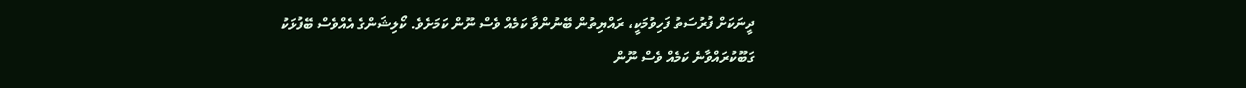ދީނަކަށް ފުރުސަތު ފަހިވުމަކީ، ރައްޔިތުން ބޭނުންވާ ކަމެއް ވެސް ނޫން ކަމަށެވެ. ކޯލިޝަންގެ އެއްވެސް ބޭފުޅަކު ގަބޫކުރައްވާނެ ކަމެއް ވެސް ނޫން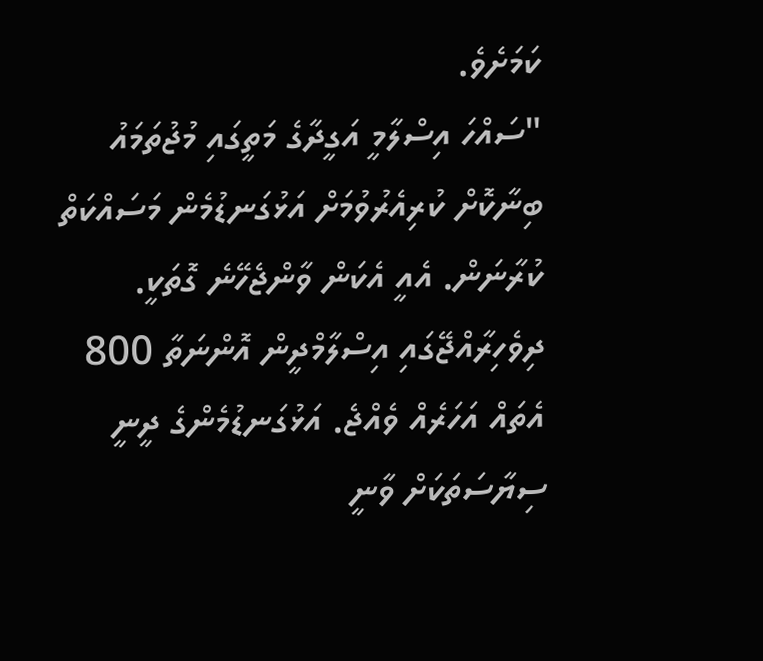ކަމަށެވެ.
"ސައްހަ އިސްލާމީ އަގީދާގެ މަތީގައި މުޖުތަމައު ބިނާކޮށް ކުރިއެރުވުމަށް އަޅުގަނޑުމެން މަސައްކަތް ކުރާނަން. އެއީ އެކަން ވާންޖެހޭނެ ގޮތަކީ. ދިވެހިރާއްޖޭގައި އިސްލާމްދީން އޮންނަތާ 800 އެތައް އަހަރެއް ވެއްޖެ. އަޅުގަނޑުމެންގެ ދީނީ ސިޔާސަތަކަށް ވާނީ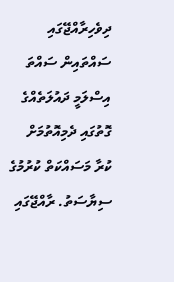ދިވެހިރާއްޖޭގައި ސައްތައިން ސައްތަ އިސްލަމީ ދައުލަތެއްގެ ގޮތުގައި ދެމިއޮތުމަށް ކުރާ މަސައްކަތް ކުރުމުގެ ސިޔާސަތު. ރާއްޖޭގައި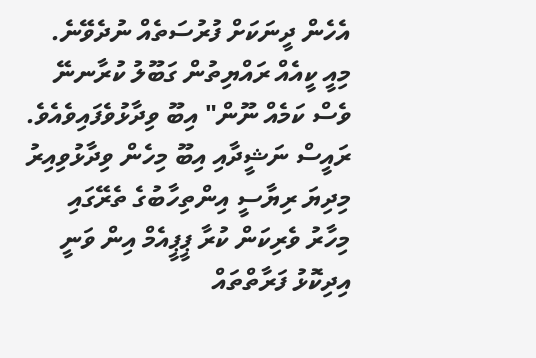އެހެން ދީނަކަށް ފުރުސަތެއް ނުދެވޭނެ. މިއީ ކީއެއް ރައްޔިތުން ގަބޫލު ކުރާނނޭ ވެސް ކަމެއް ނޫން" އިބޫ ވިދާޅުވެފައިވެއެވެ.
ރައީސް ނަޝީދާއި އިބޫ މިހެން ވިދާޅުވިއިރު މިދިޔަ ރިޔާސީ އިންތިހާބުގެ ތެރޭގައި މިހާރު ވެރިކަން ކުރާ ޕީޕީއެމް އިން ވަނީ އިދިކޮޅު ފަރާތްތައް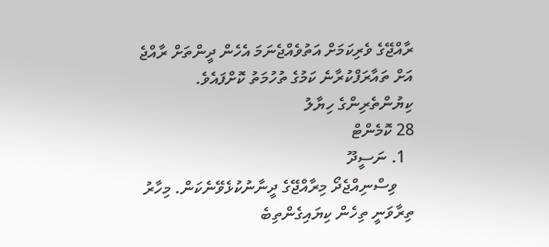ރާއްޖޭގެ ވެރިކަމަށް އަތުވެއްޖެނަމަ އެހެން ދީންތަށް ރާއްޖެ އަށް ތައާރަފްކުރާނެ ކަމުގެ ތުހުމަތު ކޮށްފައެވެ.
ކިޔުންތެރިންގެ ހިޔާލު
28 ކޮމެންޓް
  1. ނަސީދޫ
    ވިސްނިއްޖެދޯ މިރާއްޖޭގެ ދީނާނުކުޅެވޭނެކަން. މިހާރު ތިރާވަނީ ތިހެން ކިޔައިގެންތިބެ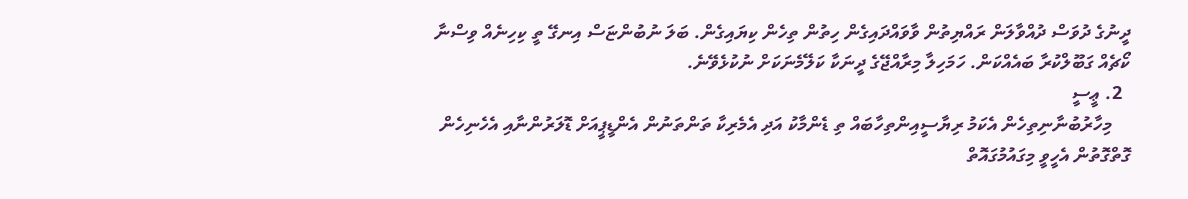ދީނުގެ ދުވަސް ދުއްވާލަން ރައްޔިތުން ވާވައްދައިގެން ހިތުން ތިހެން ކިޔައިގެން. ބަލަ ނުބުންޏަސް އިނގޭ ތީ ކިހިނެއް ވިސްނާ ކޯޗެއް ގަބޫލްކުރާ ބައެއްކަން. ހަމަހިލާ މިރާއްޖޭގެ ދީނަކާ ކަލޭމެނަކަށް ނުކުޅެވޭނެ.
  2. ޢީސީ
    މިހާރުބުނާނިތިހެން އެކަމު ރިޔާސީއިންތިހާބައް ތި ޑެންމާކު އަދި އެމެރިކާ ތަންތަނުން އެންޑީޕީއަށް ޑޮލަރުންނާއި އެހެނިހެން ގޮތްގޮތުން އެހީވީ މިގައުމުގައޮތް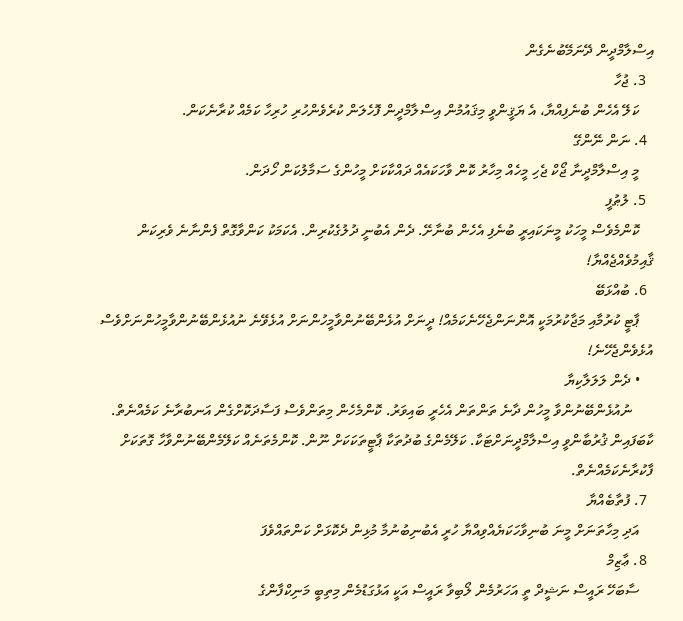އިސްލާމްދީން ދޭނަމޭބުނެގެން
  3. ޖުހާ
    ކަލޭ އެހެން ބުނެފިއްޔާ، އެ ޔަޤީންވީ މިޤައުމުން އިސްލާމްދީން ފޮހެލަން ކުރެވެންހުރި ހުރިހާ ކަމެއް ކުރާނެކަން.
  4. ނަން ނޭންގޭ
    މީ އިސްލާމްދީނާ ޖޯކް ޖެހި މީހެއް މިހާރު ކޮން ވާހަކައެއް ދައްކާކަށް މީހުންގެ ސަމާލުކަން ހޯދަން.
  5. ލުޠުފީ
    ކޮންމެވެސް މީހަކު މީނަކައިރީ ބުނެފި އެހެން ބުނާށޭ. ދެން އެބުނީ ދުލުގެކުރިން. އެކަމަކު ކަންވާގޮތް ފެންނާނެ ވެރިކަން ޤާއިމުވެއްޖެއްޔާ!
  6. ބުއްޅަބޭ
    ޕާޓީ ކުރުމާއި މަޖާކުރުމަކީ އޮންނަންޖެހޭނެކަމެއް! ދީނަށް އުޅެންބޭނުންވާމީހުންނަށް އުޅެވޭނެ ނުއުޅެންބޭނުންވާމީހުންނަށްވެސް އުޅެވެންޖެހޭނެ!
    • ދެން ލަލަލާކިޔާ
      ނުއުޅެންބޭނުންވާ މީހުން ދާނެ ތަންތަން އެހެރީ ބައިވަރު. ކޮންމެހެން މިތަންވެސް ފަސާދަކޮށްގެން އަނބުރާނެ ކަމެއްނެތް. ކާބަފައިން ޤުރުބާންވީ އިސްލާމްދީނަށްޓަކާ. ކަލޭމެންގެ ބުދުތަކާ ޕާޓީތަކަކަށް ނޫން. ކޮންމެތަނެއް ކަލޭމެންބޭނުންވާހާ ގޮތަކަށް ފާކުރާނެކަމެއްނެތް.
  7. ފުތާބެއްޔާ
    އަދި މިހާތަނަށް މީނަ ބުނިވާހަކަޔެއްވިއްޔާ ހުރީ އެބުނިބުނުމާ މުޅިން ދެކޮޅަށް ކަންތައްވެފަ
  8. ޢާޒިމް
    ސާބަހޭ ރައީސް ނަޝީދް ތީ އަހަރުމެން ލޯބިވާ ރައީސް އަކީ އަޅުގަޑުމެން މިތިބީ މަނިކްފާންގެ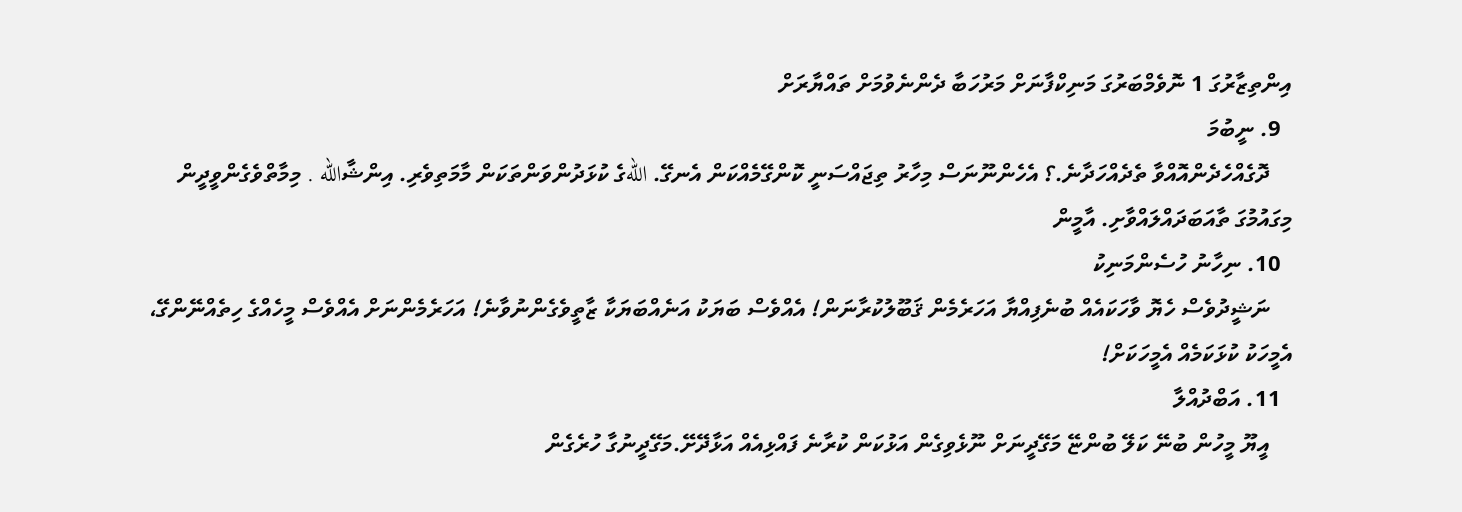އިންތިޒާރުގަ 1 ނޮވެމްބަރުގަ މަނިކްފާނަށް މަރުހަބާ ދެންނެވުމަށް ތައްޔާރަށް
  9. ނީބުމަ
    ދޮގެއްހެދެންއޮއްވާ ތެދެއްހަދާނެ.؟ އެހެންނޫނަސް މިހާރު ތިޖައްސަނީ ކޮންގޭމެއްކަން އެނގޭ. اللهގެ ކުޅަދުންވަންތަކަން މާމަތިވެރި. އިންޝާالله . މިމާތްވެގެންވީދީން މިގައުމުގަ ތާއަބަދައްލައްވާށި. އާމީން
  10. ނިހާނު ހުސެންމަނިކު
    ނަޝީދުވެސް ހެޔޮ ވާހަކައެއް ބުނެފިއްޔާ އަހަރެމެން ޤަބޫލުކުރާނަން! އެއްވެސް ބަޔަކު އަނެއްބަޔަކާ ޒާތީވެގެންނުވާނެ! އަހަރެމެންނަށް އެއްވެސް މީހެއްގެ ހިތެއްނޭންގޭ، އެމީހަކު ކުޅަކަމެއް އެމީހަކަށް!
  11. އަބްދުއްލާ
    އީޔޫ މީހުން ބުނޭ ކަލޭ ބުންޏޭ މަގޭދީނަށް ނޫޅެވިގެން އަޅުކަން ކުރާނެ ފައްޅިއެއް އަޅާދޭށޭ.މަގޭދީނުގާ ހުރެގެން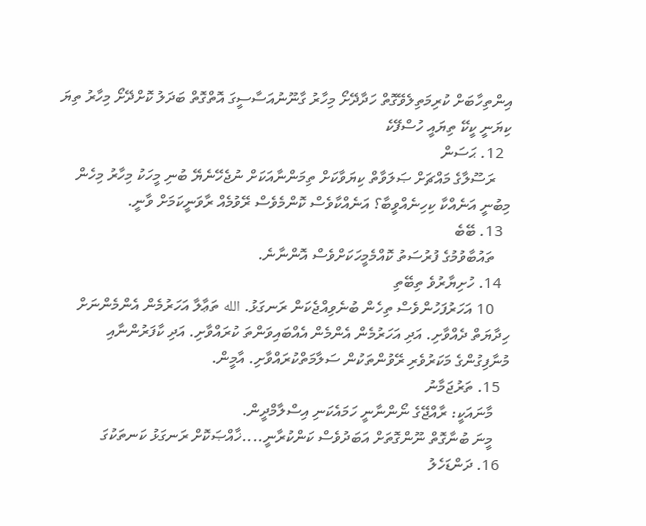އިންތިހާބަށް ކުރިމަތިލެވޭގޮތް ހަދާދޭށޯ މިހާރު ގާނޫނުއަސާސީގަ އޮތްގޮތް ބަދަލު ކޮށްދޭށޯ މިހާރު ތިޔަ ކިޔަނީ ކީކޭ ތިޔައީ ހުސްފޭކެ
  12. ޙަސަން
    ރަސޫލާގެ މައްޗަށް ޞަލަވާތް ކިޔަވާކަށް ތިމަންނާއަކަށް ނުޖެހޭނެޔޭ ބުނި މީހަކު މިހާރު މިހެން މިބުނީ އަނެއްކާ ކިހިނެއްވީބާ؟ އަނެއްކާވެސް ކޮންމެވެސް ރޭވުމެއް ރާވަނީކަމަށް ވާނީ.
  13. ބޭބެ
    ތައުބާވުމުގެ ފުރުސަތު ކޮއްމެމީހަކަށްވެސް އޮންނާނެ.
  14. ހުށިޔާރުވެ ތިބޭތި
    10 އަހަރުފަހުންވެސް ތިހެން ބުނެވިއްޖެކަން ރަނގަޅު. الله ތަޢާލާ އަހަރުމެން އެންމެންނަށް ހިދާޔަތް ދެއްވާށި. އަދި އަހަރުމެން އެންމެން އެއްބައިވަންތަ ކުރައްވާށި. އަދި ކާފަރުންނާއި މުނާފިގުންގެ މަކަރުވެރި ރޭވުންތަކުން ސަލާމަތްކުރައްވާށި. އާމީން.
  15. ތަރުޖަމާނު
    މާނައަކީ: ރާއްޖޭގެ ނޯންނާނީ ހަމައެކަނި އިސްލާމްދީން.
    މީނަ ބުނާގޮތް ނޫންގޮތަށް އަބަދުވެސް ކަންކުރާނީ....ޚާއްޞަކޮށް ރަނގަޅު ކަނތަކުގަ
  16. ދަންޑަހެލު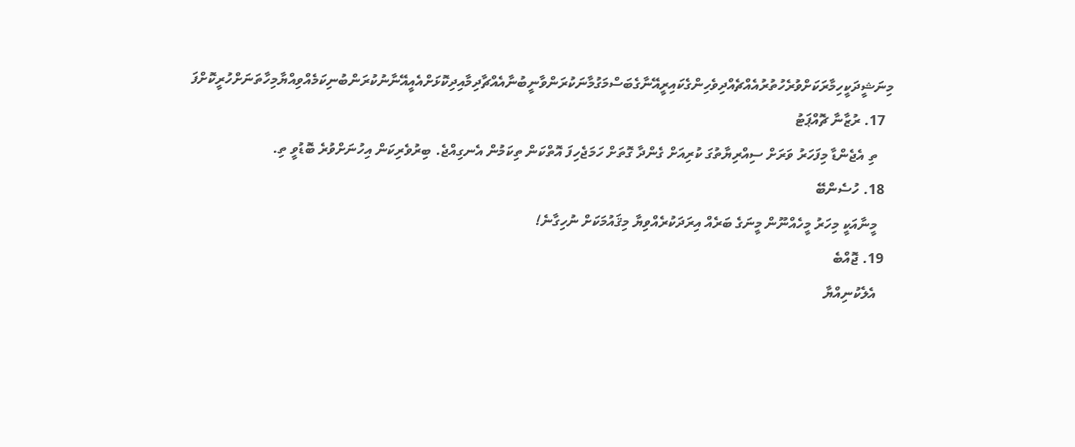މިނަޝީދަކީހިމާރަކަށްވުރެހުތުރުއެއްޗެއްދިވެހިންގެކައިރީއޭނާގެބަސްމަގުމާނަކުރަންވާނީބުނާއެއްޗާދިމާއިދިކޮޅަށްއެއީއޭނާނުކުރަންބުނިކަމެއްވިއްޔާމިހާތަނަށްހުރީކޮށްފަ
  17. ރުޒާނާ ޗޮއްޕަޓު
    ތި އެޖެންޑާ މިފަހަރު ވަރަށް ސިއްރިޔާތުގަ ކުރިއަށް ގެންދާ ގޮތަށް ހަމަޖެހިފަ އޮތްކަން ތިކަމުން އެނގިއްޖެ. ބިރުވެރިކަން އިހުނަށްވުރެ ބޮޑުވީ ތި.
  18. ހުސެންބޭ
    މީނާއަކީ މިހަރު މީހެއްނޫން މީނަގެ ބަރެއް އިރަދަކުރެއްވިޔާ މިޤައުމަކަށް ނުހިގާނެ!
  19. ޖޮއްބެ
    އެލެކުނިއްޔާ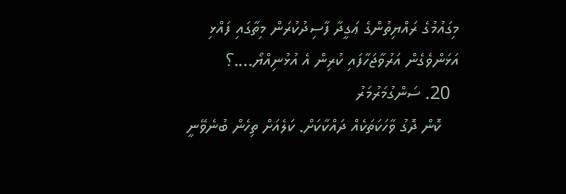މިގައުމުގެ ރައްޔިތުންގެ ޢަގީދާ ފާސިދުކުރަން މިތާގައި ފައްޅި އަޅަންވެގެން އަރުވާޖަހާފައި ކުރިން އެ އުޅުނިއްޔޯ....؟
  20. ސަންގުމަރުމަރު
    ކޮން ދޮގު ވާހަކަތަކެއް ދައްކާކަށް. ކަލެއަށް ތިހެން ބުނެވޭނީ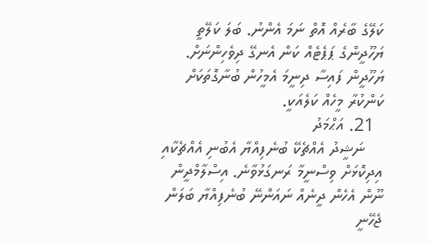ކަލޭގެ ބާރެއް އޮތް ނަމަ އެންނު. ބަލަ ކަލޭތީ ޔަހޫދީންގެ ޕަޕެޓެއް ކަން އެނގޭ ދިވެހިންނަށް. ޔަހޫދީން ފައިސާ ދިނީމަ އެމީހުން ބުނާގޮތަކަށް ކަންކުރާ މީހެއް ކަލެއަކީ.
  21. އަޙްމަދު
    ނަޝީދު އެއްޗެކޭ ބުނެފިއްޔާ އެބުނި އެއްޗެކާއި އިދިކޮޅަށް ވިސްނީމާ ރަނގަޅުވާނެ. އިސްލާމްދީން ނޫން އެހެން ދީނެއް ނައަންނޭ ބުނެފިއްޔާ ބަލަން ޖެހޭނީ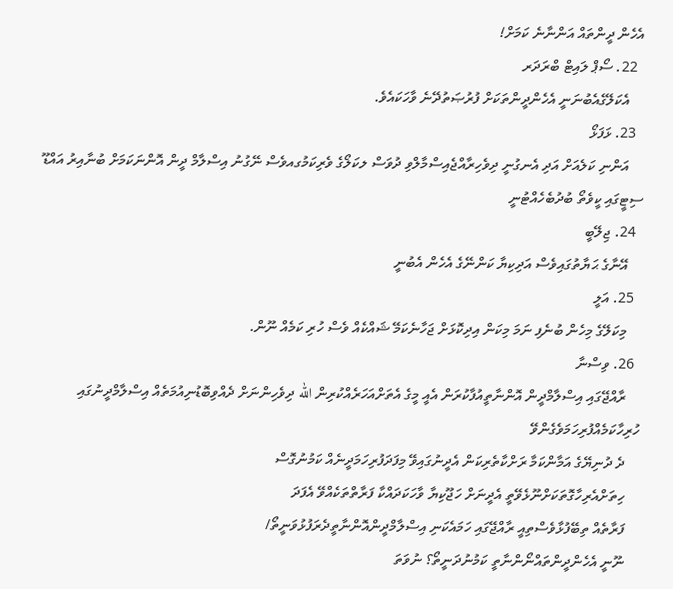އެހެން ދީންތައް އަންނާނެ ކަމަށް!
  22. ސޯޕް ލައިޓް ބްރަދަރ
    އެކަލޭގެއެބުނަނީ އެހެންދީންތަކަށް ފުރުޞަތުދޭނެ ވާހަކައެވެ.
  23. ޅަފަޅޯ
    އަންނި ކަލެއަށް އަދި އެނގުނީ ދިވެހިރާއްޖެއިސްމާލްވި ދުވަސް ލކަލޯގެ ވެރިކަމުގއވެސް ނޭގުނު އިސްލާމް ދީން އޮންނަކަމަށް ބުނާއިރު އައްޑޫ ސިޓީގައި ކީވެތޯ ބުދުބެހެއްޓުނީ
  24. ޖިލޭބީ
    އޭނާގެ ޙަޔާތުގައިވެސް އަދިކިޔާ ކަންނޭގެ އެހެން އެބުނީ
  25. އަލީ
    މިކަލޭގެ މިހެން ބުނެފި ނަމަ މިކަން އިދިކޮޅަށް ޖަހާނެކަމޭ ޝައްކެއް ވެސް ހުރި ކަމެއް ނޫން.
  26. ވިސްނާ
    ރާއްޖޭގައި އިސްލާމްދީން އޮންނާތީއުފާކުރަން އެއީ މީގެ އެތަށްއަހަރެއްކުރިން الله ދިވެހިންނަށް ދެއްވިބޮޑުނިއުމަތެއް އިސްލާމްދީނުގައި ހުރިހާކަމެއްފުރިހަމަވެގެންވޭ
    ދެ ދުނިޔޭގެ އަމާންކަމާ ރަށްކާތެރިކަން އެދީނުގައިވޭ މިފަދަފުރިހަމަދީނެއް ކަމުނުގޮސް
    ހިތަށްއެރިހާގޮތަކަށްނޫޅެވޭތީ އެދީނަށް ހަޖޫކިޔާ ވާހަކަދައްކާ ފަރާތްތަކެއްވޭ އެފަދަ
    ފަރާތެއް ތިބޭފުޅާވެސްތިއީ ރާއްޖޭގައި ހަމައެކަނި އިސްލާމްދީންއޮންނާތީދެރަފުޅުވަނީތޯ/
    ނޫނީ އެހެންދީންތައްނޯންނާތީ ކަމުނުދަނީތޯ؟ ނުވަތަ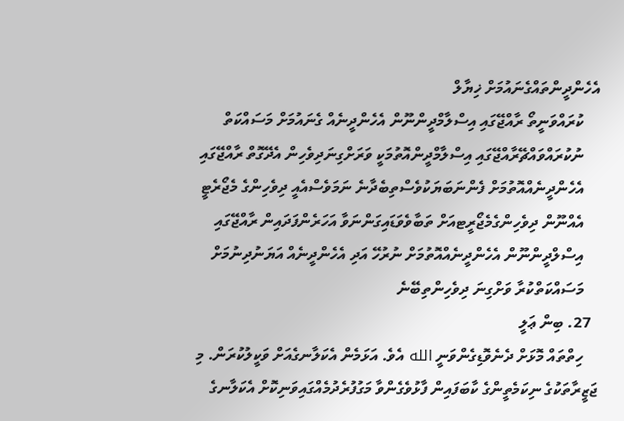އެހެންދީންތައްގެނައުމަށް ޚިޔާލް
    ކުރައްވަނީތޯ ރާއްޖޭގައި އިސްލާމްދީންނޫން އެހެންދީނެއް ގެނައުމަށް މަސައްކަތް
    ނުކުރައްވައްޗޭރާއްޖޭގައި އިސްލާމްދީންއޮތުމަކީ ވަރަށްގިނަދިވެހިން އެދޭގޮތް ރާއްޖޭގައި
    އެހެންދީނެއްއޮތުމަށް ފެންނަބަޔަކުވެސްތިބެދާނެ ނަމަވެސްއެއީ ދިވެހިންގެ މެޖޯރެޓީ
    އެއްނޫން ދިވެހިންގެމެޖޯރީޓއަށް ތަބާވެވަޑައިގަންނަވާ އަހަރެންފަދައިން ރާއްޖޭގައި
    އިސްލްދީންނޫން އެހެންދީނެއްއޮތުމަށް ނުރުހޭ އަދި އެހެންދީނެއް އަޔަނުދިނުމަށް
    މަސައްކަތްކުރާ ވަށްގިނަ ދިވެހިންތިބޭނެ
  27. ބިން ޢަލީ
    ހިތްތައް މޮޅަށް ދެނެވޮޑިގެންވަނީ الله އެވެ. އަޅަމެން އެކަލާނގެއަށް ވަކީލުކުރަން. މި ޖަޒީރާތަކުގެ ނިކަމެތީންގެ ކާބަފައިން ފާޅުވެގެންވާ މަގުފުރެދުމެއްގައިވަނިކޮށް އެކަލާނގެ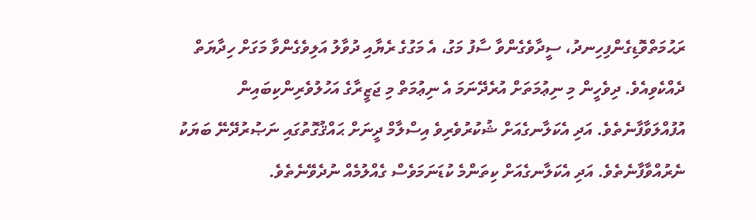ރަޙުމަތްވޮޑިގެންފިހިނދު، ސީދާވެގެންވާ ސާފު މަގު، އެ މަގުގެ ރެޔާއި ދުވާލު އަލިވެގެންވާ މަގަށް ހިދާޔަތް ދެއްކެވިއެވެ. ދިވެހީން މި ނިޢުމަތަށް އުރެދޭނަމަ އެ ނިޢުމަތް މި ޖަޒީރާގެ އަހުލުވެރިންކިބައިން އުފުއްލަވާފާނެތެވެ. އަދި އެކަލާނގެއަށް ޝުކުރުވެރިވެ އިސްލާމް ދީނަށް ޙައްޤުގޮތުގައި ނަޞުރުދޭނޭ ބަޔަކު ނެރުއްވާފާނެތެވެ. އަދި އެކަލާނގެއަށް ކިތަންމެ ކުޑަނަމަވެސް ގެއްލުމެއް ނުދެވޭނެތެވެ.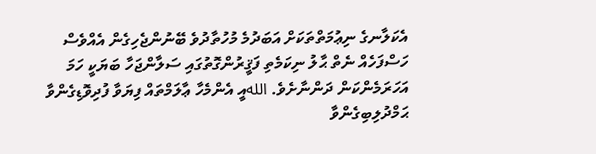އެކަލާނގެ ނިޢުމަތްތަކަށް އަބަދުމެ މުހުތާދުވެ ބޭނުންޖެހިގެން އެއްވެސް ހަސްފަހެއް ނެތް ޙާލު ނިކަމެތި ފަޤީރުންގޮތުގައި ސަލާންޖަހާ ބަޔަކީ ހަމަ އަހަރަމެންކަން ދަންނާށެވެ. اللهއީ އެންމެހާ ޢާލަމްތައް ފިޔަވާ ފުދިވޮޑިގެންވާ ޙަމްދުލިބިގެންވާ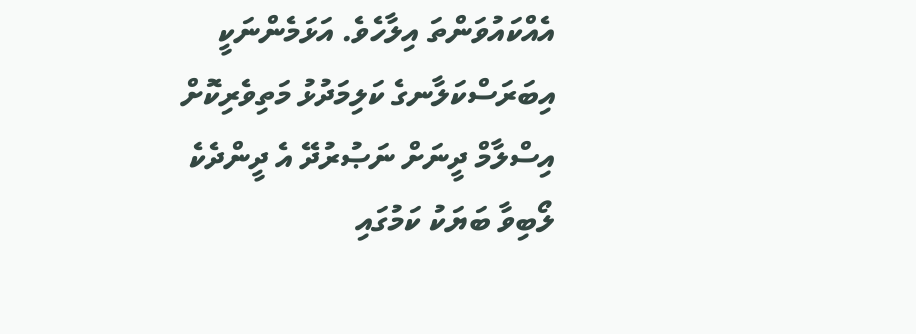އެއްކައުވަންތަ އިލާހެވެ. އަޅަމެންނަކީ އިބަރަސްކަލާނގެ ކަލިމަދުޅު މަތިވެރިކޮށް އިސްލާމް ދީނަށް ނަޞުރުދޭ އެ ދީންދެކެ ލޯބިވާ ބަޔަކު ކަމުގައި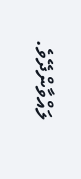ލައްވާންދޭވެ.